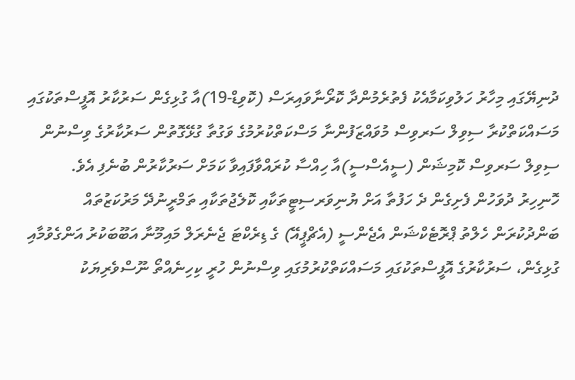ދުނިޔޭގައި މިހާރު ހަލުވިކަމާއެކު ފެތުރެމުންދާ ކޮރޯނާވައިރަސް (ކޮވިޑް-19)އާ ގުޅިގެން ސަރުކާރު އޮފީސްތަކުގައި މަސައްކަތްކުރާ ސިވިލް ސަރވިސް މުވައްޒަފުންނާ މަސްކަތްކުރުމުގެ ވަގުތާ ގުޅޭގޮތުން ސަރުކާރުގެ ވިސްނުން ސިވިލް ސަރވިސް ކޮމިޝަން (ސީއެސްސީ)އާ ހިއްސާ ކުރައްވާފައިވާ ކަމަށް ސަރުކާރުން ބުނެފި އެވެ.
ހޮނިހިރު ދުވަހުން ފެށިގެން ދެ ހަފުތާ އަށް ޔުނިވަރސިޓީތަކާއި ކޮލެޖުތަކާއި ތަމްރީނުދޭ މަރުކަޒުތައް ބަންދުކުރަން ހެލްތު ޕްރޮޓެކްޝަން އެޖެންސީ (އެޗްޕީއޭ) ގެ ޑިރެކްޓަ ޖެނެރަލް މައިމޫނާ އަބޫބަކުރު އަންގެވުމާއި ގުޅިގެން، ސަރުކާރުގެ އޮފީސްތަކުގައި މަސައްކަތްކުރުމުގައި ވިސްނުން ހުރީ ކިހިނެއްތޯ ނޫސްވެރިޔަކު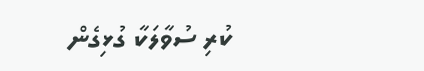ކުރި ސުވާލަކާ ގުޅިގެން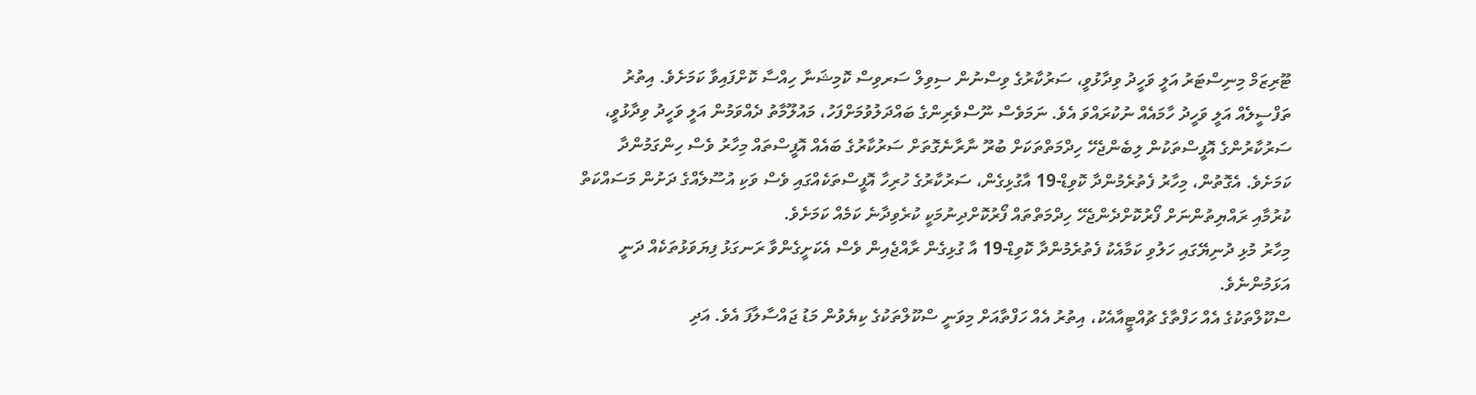ޓޫރިޒަމް މިނިސްޓަރު އަލީ ވަހީދު ވިދާޅުވީ، ސަރުކާރުގެ ވިސްނުން ސިވިލް ސަރވިސް ކޮމިޝަނާ ހިއްސާ ކޮށްފައިވާ ކަމަށެވެ. އިތުރު ތަފްސީލެއް އަލީ ވަހީދު ހާމައެއް ނުކުރައްވަ އެވެ. ނަމަވެސް ނޫސްވެރިންގެ ބައްދަލުވުމަށްފަހު، މައުލޫމާތު ދެއްވަމުން އަލީ ވަހީދު ވިދާޅުވީ، ސަރުކާރުންގެ އޮފީސްތަކުން ލިބެންޖެހޭ ހިދްމަތްތަކަށް ބުރޫ ނާރާނެގޮތަށް ސަރުކާރުގެ ބައެއް އޮފީސްތައް މިހާރު ވެސް ހިންގަމުންދާ ކަމަށެވެ. އެގޮތުން، މިހާރު ފެތުރެމުންދާ ކޮވިޑް-19 އާގުޅިގެން، ސަރުކާރުގެ ހުރިހާ އޮފީސްތަކެއްގައި ވެސް ވަކި އުސޫލެއްގެ ދަށުން މަސައްކަތް ކުރުމާއި ރައްޔިތުންނަށް ފޯރުކޮށްދެންޖެހޭ ހިދްމަތްތައް ފޯރުކޮށްދިނުމަކީ ކުރެވިދާނެ ކަމެއް ކަމަށެވެ.
މިހާރު މުޅި ދުނިޔޭގައި ހަލުވި ކަމާއެކު ފެތުރެމުންދާ ކޮވިޑް-19 އާ ގުޅިގެން ރާއްޖެއިން ވެސް އެކަށީގެންވާ ރަނގަޅު ފިޔަވަޅުތަކެއް ދަނީ އަޅަމުންނެވެ.
ސްކޫލްތަކުގެ އެއް ހަފްތާގެ ޗުއްޓީއާއެކު، އިތުރު އެއް ހަފްތާއަށް މިވަނީ ސްކޫލްތަކުގެ ކިޔެވުން މަޑު ޖައްސާލާފަ އެވެ. އަދި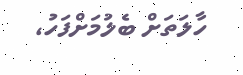ހާލަތަށް ބެލުމަށްފަހު،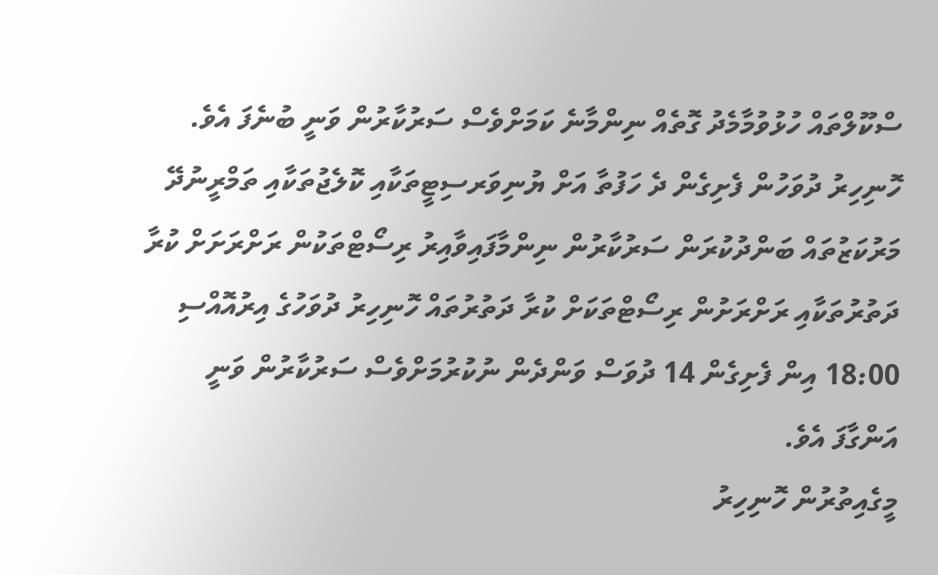ސްކޫލްތައް ހުޅުވުމާމެދު ގޮތެއް ނިންމާނެ ކަމަށްވެސް ސަރުކާރުން ވަނީ ބުނެފަ އެވެ.
ހޮނިހިރު ދުވަހުން ފެށިގެން ދެ ހަފުތާ އަށް ޔުނިވަރސިޓީތަކާއި ކޮލެޖުތަކާއި ތަމްރީނުދޭ މަރުކަޒުތައް ބަންދުކުރަން ސަރުކާރުން ނިންމާފައިވާއިރު ރިސޯޓްތަކުން ރަށްރަށަށް ކުރާ ދަތުރުތަކާއި ރަށްރަށުން ރިސޯޓްތަކަށް ކުރާ ދަތުރުތައް ހޮނިހިރު ދުވަހުގެ އިރުއޮއްސި 18:00 އިން ފެށިގެން 14 ދުވަސް ވަންދެން ނުކުރުމަށްވެސް ސަރުކާރުން ވަނީ އަންގާފަ އެވެ.
މީގެއިތުރުން ހޮނިހިރު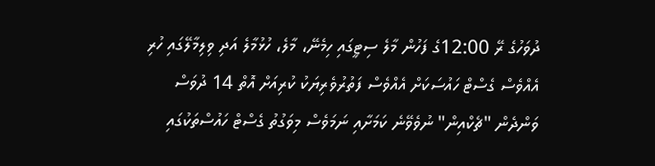ދުވަހުގެ ރޭ 12:00ގެ ފަހުން މާލެ ސިޓީގައި ހިމެނޭ، މާލެ، ހުޅުމާލެ އަދި ވިލިމާލޭގައި ހުރި އެއްވެސް ގެސްޓް ހައުސަކަށް އެއްވެސް ފަތުރުވެރިޔަކު ކުރިއަށް އޮތް 14 ދުވަސް ވަންދެން "ޗެކްއިން" ނުވެވޭނެ ކަމަށާއި ނަމަވެސް މިވަގުތު ގެސްޓް ހައުސްތަކުގައި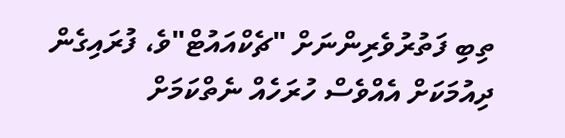ތިބި ފަތުރުވެރިންނަށް "ޗެކްއައުޓް"ވެ، ފުރައިގެން ދިއުމަކަށް އެއްވެސް ހުރަހެއް ނެތްކަމަށް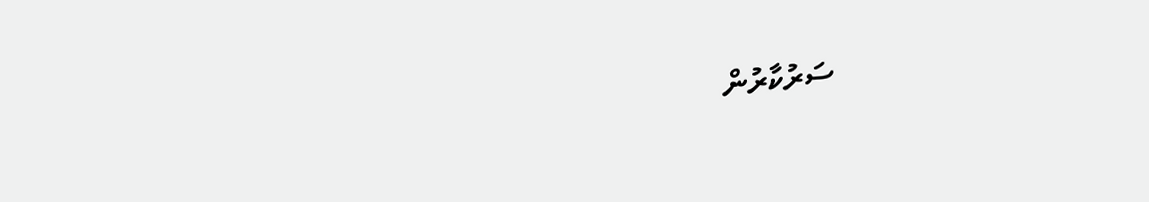ސަރުކާރުން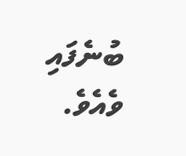ބުނެފައި ވެއެވެ.